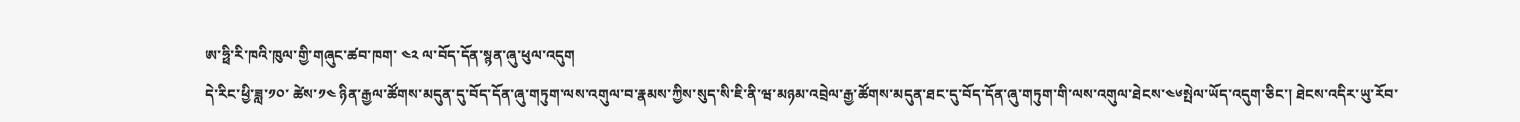ཨ་ཧྥི་རི་ཁའི་ཁུལ་གྱི་གཞུང་ཚབ་ཁག་ ༤༢ ལ་བོད་དོན་སྙན་ཞུ་ཕུལ་འདུག
དེ་རིང་ཕྱི་ཟླ་༡༠་ ཚེས་༡༤ ཉིན་རྒྱལ་ཚོགས་མདུན་དུ་བོད་དོན་ཞུ་གཏུག་ལས་འགུལ་བ་རྣམས་ཀྱིས་སུད་སི་ཇི་ནི་ཝ་མཉམ་འབྲེལ་རྒྱ་ཚོགས་མདུན་ཐང་དུ་བོད་དོན་ཞུ་གཏུག་གི་ལས་འགུལ་ཐེངས་༤༦སྤེལ་ཡོད་འདུག་ཅིང་། ཐེངས་འདིར་ཡུ་རོབ་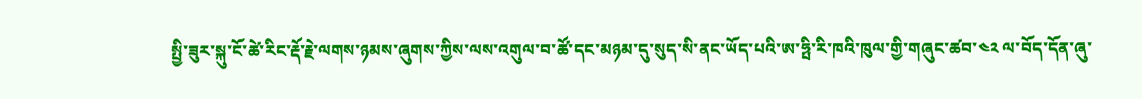སྤྱི་ཟུར་སྐུ་ངོ་ཚེ་རིང་རྡོ་རྗེ་ལགས་ཉམས་ཞུགས་ཀྱིས་ལས་འགུལ་བ་ཚོ་དང་མཉམ་དུ་སུད་སི་ནང་ཡོད་པའི་ཨ་ཧྤི་རི་ཁའི་ཁུལ་གྱི་གཞུང་ཚབ་༤༢ ལ་བོད་དོན་ཞུ་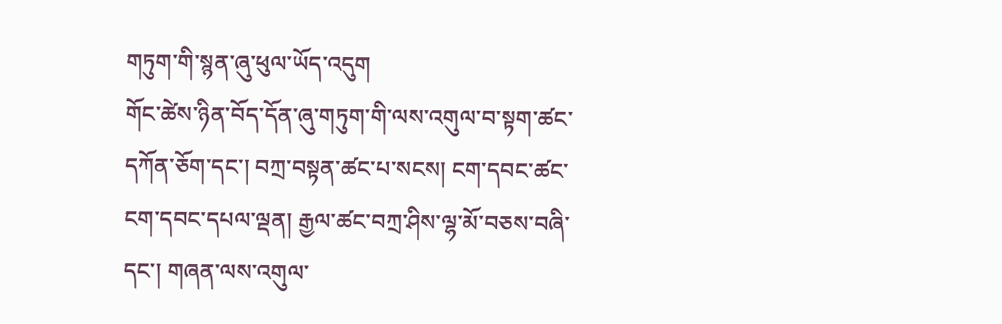གཏུག་གི་སྙན་ཞུ་ཕུལ་ཡོད་འདུག
གོང་ཚེས་ཉིན་བོད་དོན་ཞུ་གཏུག་གི་ལས་འགུལ་བ་སྟག་ཚང་དཀོན་ཅོག་དང་། བཀྲ་བསྟན་ཚང་པ་སངས། ངག་དབང་ཚང་ངག་དབང་དཔལ་ལྡན། རྒྱལ་ཚང་བཀྲ་ཤིས་ལྷ་མོ་བཅས་བཞི་དང་། གཞན་ལས་འགུལ་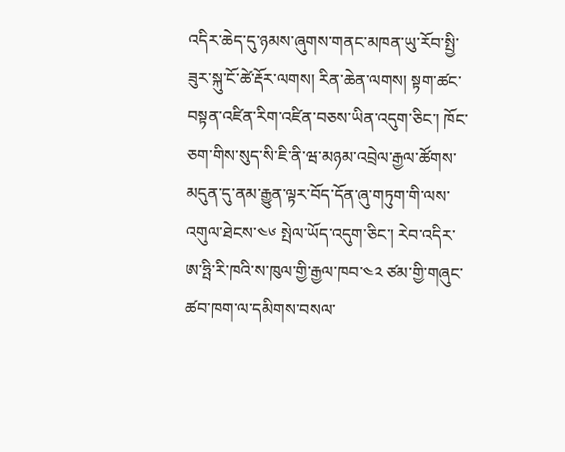འདིར་ཆེད་དུ་ཉམས་ཞུགས་གནང་མཁན་ཡུ་རོབ་སྤྱི་ཟུར་སྐུ་ངོ་ཚེ་རྡོར་ལགས། རིན་ཆེན་ལགས། སྟག་ཚང་བསྟན་འཛིན་རིག་འཛིན་བཅས་ཡིན་འདུག་ཅིང་། ཁོང་ཅག་གིས་སུད་སི་ཇི་ནི་ཝ་མཉམ་འབྲེལ་རྒྱལ་ཚོགས་མདུན་དུ་ནམ་རྒྱུན་ལྟར་བོད་དོན་ཞུ་གཏུག་གི་ལས་འགུལ་ཐེངས་༤༦ སྤེལ་ཡོད་འདུག་ཅིང་། རེབ་འདིར་ཨ་ཧྤི་རི་ཁའི་ས་ཁུལ་གྱི་རྒྱལ་ཁབ་༤༢ ཙམ་གྱི་གཞུང་ཚབ་ཁག་ལ་དམིགས་བསལ་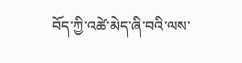བོད་ཀྱི་འཚེ་མེད་ཞི་བའི་ལས་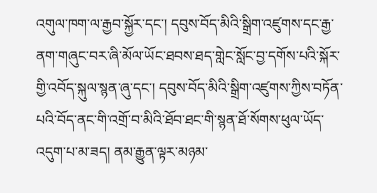འགུལ་ཁག་ལ་རྒྱབ་སྐྱོར་དང་། དབུས་བོད་མིའི་སྒྲིག་འཛུགས་དང་རྒྱ་ནག་གཞུང་བར་ཞི་མོལ་ཡོང་ཐབས་ཐད་གླེང་སློང་བྱ་དགོས་པའི་སྐོར་གྱི་འབོད་སྐུལ་སྙན་ཞུ་དང་། དབུས་བོད་མིའི་སྒྲིག་འཛུགས་ཀྱིས་བཏོན་པའི་བོད་ནང་གི་འགྲོ་བ་མིའི་ཐོབ་ཐང་གི་སྙན་ཐོ་སོགས་ཕུལ་ཡོད་འདུག་པ་མ་ཟད། ནམ་རྒྱུན་ལྟར་མཉམ་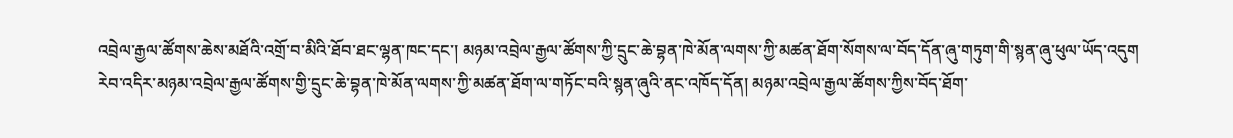འབྲེལ་རྒྱལ་ཚོགས་ཆེས་མཐོའི་འགྲོ་བ་མིའི་ཐོབ་ཐང་ལྷན་ཁང་དང་། མཉམ་འབྲེལ་རྒྱལ་ཚོགས་ཀྱི་དྲུང་ཆེ་བྷན་ཁེ་མོན་ལགས་ཀྱི་མཚན་ཐོག་སོགས་ལ་བོད་དོན་ཞུ་གཏུག་གི་སྙན་ཞུ་ཕུལ་ཡོད་འདུག
རེབ་འདིར་མཉམ་འབྲེལ་རྒྱལ་ཚོགས་གྱི་དྲུང་ཆེ་བྷན་ཁེ་མོན་ལགས་ཀྱི་མཚན་ཐོག་ལ་གཏོང་བའི་སྙན་ཞུའི་ནང་འཁོད་དོན། མཉམ་འབྲེལ་རྒྱལ་ཚོགས་ཀྱིས་བོད་ཐོག་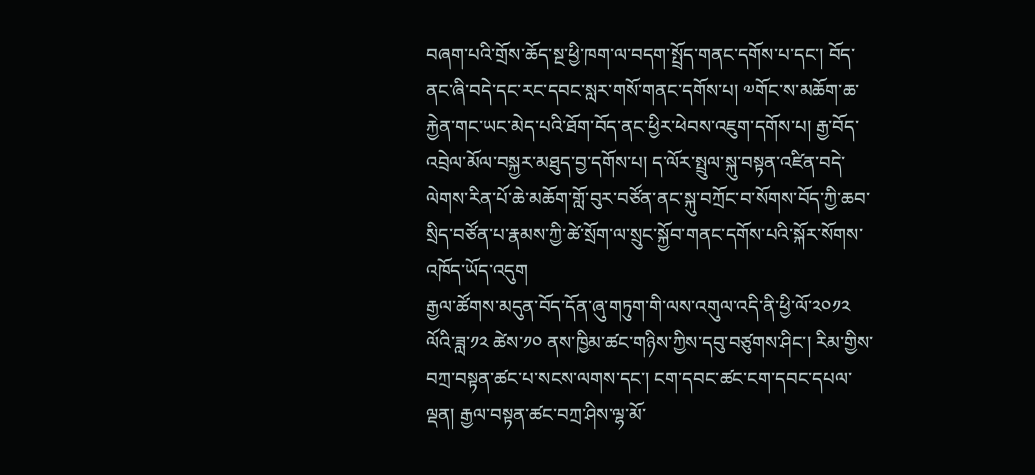བཞག་པའི་གྲོས་ཆོད་སྔ་ཕྱི་ཁག་ལ་བདག་སྤྲོད་གནང་དགོས་པ་དང་། བོད་ནང་ཞི་བདེ་དང་རང་དབང་སླར་གསོ་གནང་དགོས་པ། ༧གོང་ས་མཆོག་ཆ་རྐྱེན་གང་ཡང་མེད་པའི་ཐོག་བོད་ནང་ཕྱིར་ཕེབས་འཇུག་དགོས་པ། རྒྱ་བོད་འབྲེལ་མོལ་བསྐྱར་མཐུད་བྱ་དགོས་པ། ད་ལོར་སྤྲུལ་སྐུ་བསྟན་འཛིན་བདེ་ལེགས་རིན་པོ་ཆེ་མཆོག་གློ་བུར་བཙོན་ནང་སྐུ་བཀྲོང་བ་སོགས་བོད་ཀྱི་ཆབ་སྲིད་བཙོན་པ་རྣམས་ཀྱི་ཚེ་སྲོག་ལ་སྲུང་སྐྱོབ་གནང་དགོས་པའི་སྐོར་སོགས་འཁོད་ཡོད་འདུག
རྒྱལ་ཚོགས་མདུན་བོད་དོན་ཞུ་གཏུག་གི་ལས་འགུལ་འདི་ནི་ཕྱི་ལོ་༢༠༡༢ ལོའི་ཟླ་༡༢ ཚེས་༡༠ ནས་ཁྱིམ་ཚང་གཉིས་ཀྱིས་དབུ་བཙུགས་ཤིང་། རིམ་གྱིས་བཀྲ་བསྟན་ཚང་པ་སངས་ལགས་དང་། ངག་དབང་ཚང་ངག་དབང་དཔལ་ལྡན། རྒྱལ་བསྟན་ཚང་བཀྲ་ཤིས་ལྷ་མོ་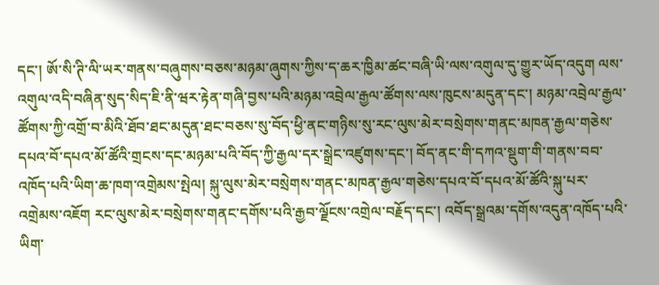དང་། ཨོ་སི་ཊི་ལི་ཡར་གནས་བཞུགས་བཅས་མཉམ་ཞུགས་ཀྱིས་ད་ཆར་ཁྱིམ་ཚང་བཞི་ཡི་ལས་འགུལ་དུ་གྱུར་ཡོད་འདུག ལས་འགུལ་འདི་བཞིན་སུད་སིད་ཇི་ནི་ཝར་རྟེན་གཞི་བྱས་པའི་མཉམ་འབྲེལ་རྒྱལ་ཚོགས་ལས་ཁུངས་མདུན་དང་། མཉམ་འབྲེལ་རྒྱལ་ཚོགས་ཀྱི་འགྲོ་བ་མིའི་ཐོབ་ཐང་མདུན་ཐང་བཅས་སུ་བོད་ཕྱི་ནང་གཉིས་སུ་རང་ལུས་མེར་བསྲེགས་གནང་མཁན་རྒྱལ་གཅེས་དཔའ་བོ་དཔའ་མོ་ཚོའི་གྲངས་དང་མཉམ་པའི་བོད་ཀྱི་རྒྱལ་དར་སྒྲེང་འཛུགས་དང་། བོད་ནང་གི་དཀའ་སྡུག་གི་གནས་བབ་འཁོད་པའི་ཡིག་ཆ་ཁག་འགྲེམས་སྤེལ། སྐུ་ལུས་མེར་བསྲེགས་གནང་མཁན་རྒྱལ་གཅེས་དཔའ་བོ་དཔའ་མོ་ཚོའི་སྐུ་པར་འགྲེམས་འཇོག རང་ལུས་མེར་བསྲེགས་གནང་དགོས་པའི་རྒྱབ་ལྗོངས་འགྲེལ་བརྗོད་དང་། འབོད་སྒྲའམ་དགོས་འདུན་འཁོད་པའི་ཡིག་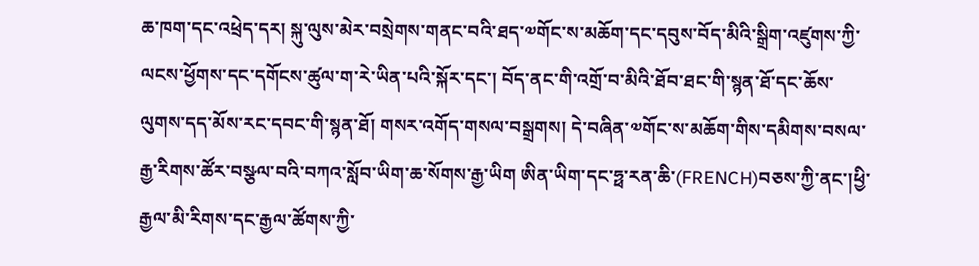ཆ་ཁག་དང་འཕྲེད་དར། སྐུ་ལུས་མེར་བསྲེགས་གནང་བའི་ཐད་༧གོང་ས་མཆོག་དང་དབུས་བོད་མིའི་སྒྲིག་འཛུགས་ཀྱི་ལངས་ཕྱོགས་དང་དགོངས་ཚུལ་ག་རེ་ཡིན་པའི་སྐོར་དང་། བོད་ནང་གི་འགྲོ་བ་མིའི་ཐོབ་ཐང་གི་སྙན་ཐོ་དང་ཆོས་ལུགས་དད་མོས་རང་དབང་གི་སྙན་ཐོ། གསར་འགོད་གསལ་བསྒྲགས། དེ་བཞིན་༧གོང་ས་མཆོག་གིས་དམིགས་བསལ་རྒྱ་རིགས་ཚོར་བསྩལ་བའི་བཀའ་སློབ་ཡིག་ཆ་སོགས་རྒྱ་ཡིག ཨིན་ཡིག་དང་ཧྥ་རན་ཆི་(FRENCH)བཅས་ཀྱི་ནང་།ཕྱི་རྒྱལ་མི་རིགས་དང་རྒྱལ་ཚོགས་ཀྱི་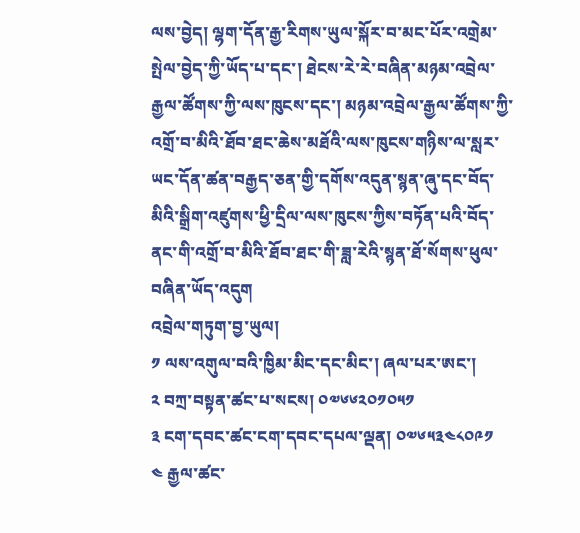ལས་བྱེད། ལྷག་དོན་རྒྱ་རིགས་ཡུལ་སྐོར་བ་མང་པོར་འགྲེམ་སྤེལ་བྱེད་ཀྱི་ཡོད་པ་དང་། ཐེངས་རེ་རེ་བཞིན་མཉམ་འབྲེལ་རྒྱལ་ཚོགས་ཀྱི་ལས་ཁུངས་དང་། མཉམ་འབྲེལ་རྒྱལ་ཚོགས་ཀྱི་འགྲོ་བ་མིའི་ཐོབ་ཐང་ཆེས་མཐོའི་ལས་ཁུངས་གཉིས་ལ་སླར་ཡང་དོན་ཚན་བརྒྱད་ཅན་གྱི་དགོས་འདུན་སྙན་ཞུ་དང་བོད་མིའི་སྒྲིག་འཛུགས་ཕྱི་དྲིལ་ལས་ཁུངས་ཀྱིས་བཏོན་པའི་བོད་ནང་གི་འགྲོ་བ་མིའི་ཐོབ་ཐང་གི་ཟླ་རེའི་སྙན་ཐོ་སོགས་ཕུལ་བཞིན་ཡོད་འདུག
འབྲེལ་གཏུག་བྱ་ཡུལ།
༡ ལས་འགུལ་བའི་ཁྱིམ་མིང་དང་མིང་། ཞལ་པར་ཨང་།
༢ བཀྲ་བསྟན་ཚང་པ་སངས། ༠༧༦༦༢༠༡༠༥༡
༣ ངག་དབང་ཚང་ངག་དབང་དཔལ་ལྡན། ༠༧༦༥༣༤༨༠༩༡
༤ རྒྱལ་ཚང་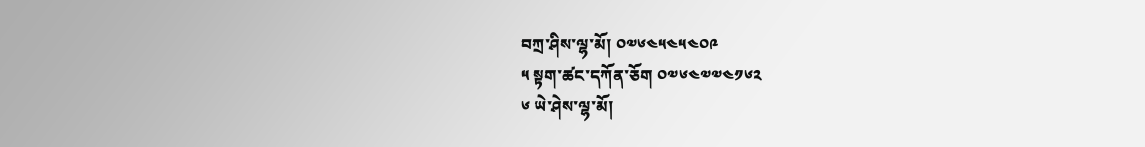བཀྲ་ཤིས་ལྷ་མོ། ༠༧༦༤༥༤༥༤༠༩
༥ སྟག་ཚང་དཀོན་ཅོག ༠༧༦༤༧༧༤༡༦༢
༦ ཡེ་ཤེས་ལྷ་མོ།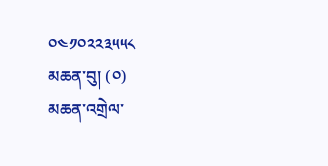༠༤༡༠༢༢༣༥༥༨
མཆན་བུ། (༠)
མཆན་འགྲེལ་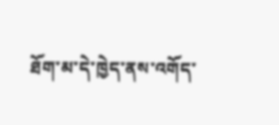ཐོག་མ་དེ་ཁྱེད་ནས་འགོད་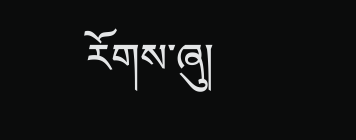རོགས་ཞུ།